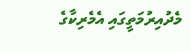މެދުއިރުމަތީގައި އެމެރިކާގެ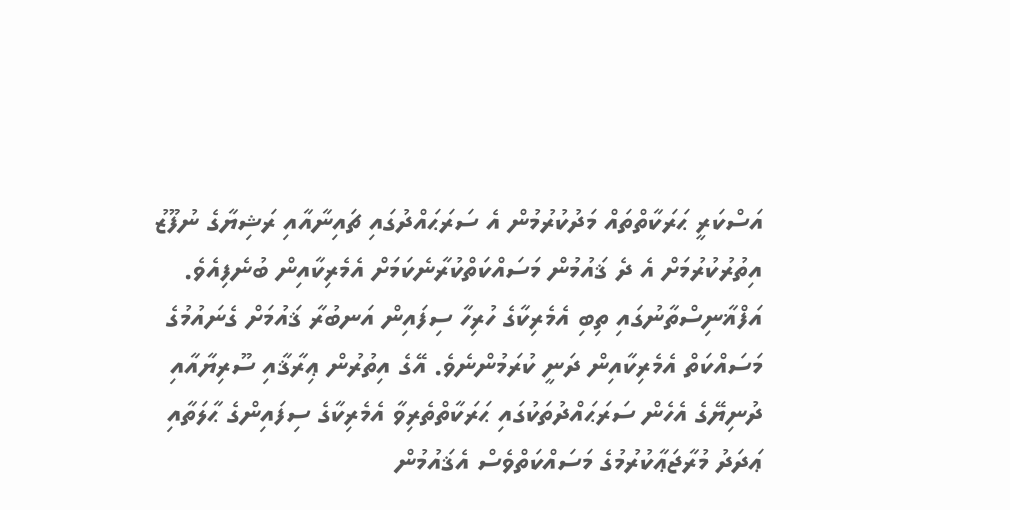އަސްކަރީ ޙަރަކާތްތައް މަދުކުރުމުން އެ ސަރަޙައްދުގައި ޗައިނާއާއި ރަޝިޔާގެ ނުފޫޒު އިތުރުކުރުމަށް އެ ދެ ޤައުމުން މަސައްކަތްކުރާނެކަމަށް އެމެރިކާއިން ބުނެފިއެވެ.
އަފްޣާނިސްތާނުގައި ތިބި އެމެރިކާގެ ހުރިހާ ސިފައިން އަނބުރާ ޤައުމަށް ގެނައުމުގެ މަސައްކަތް އެމެރިކާއިން ދަނީ ކުރަމުންނެވެ. އޭގެ އިތުރުން ޢިރާޤާއި ސޫރިޔާއާއި ދުނިޔޭގެ އެހެން ސަރަޙައްދުތަކުގައި ޙަރަކާތްތެރިވާ އެމެރިކާގެ ސިފައިންގެ ޙާލަތާއި ޢަދަދު މުރާޖަޢާކުރުމުގެ މަސައްކަތްވެސް އެޤައުމުން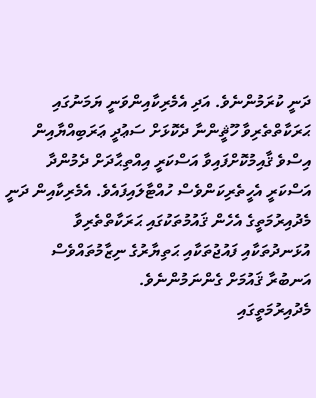ދަނީ ކުރަމުންނެވެ. އަދި އެމެރިކާއިންވަނީ ޔަމަނުގައި ޙަރަކާތްތެރިވާ ހޫޘީންނާ ދެކޮޅަށް ސަޢުދީ ޢަރަބިއްޔާއިން އިސްވެ ޤާއިމުކޮށްފައިވާ އަސްކަރީ އިއްތިޙާދަށް ދެމުންދާ އަސްކަރީ އެހީތެރިކަންވެސް ހުއްޓާލައިފައެވެ. އެމެރިކާއިން ދަނީ މެދުއިރުމަތީގެ އެހެން ޤައުމުތަކުގައި ޙަރަކާތްތެރިވާ އުޅަނދުތަކާއި ފައުޖުތަކާއި ޙަތިޔާރުގެ ނިޒާމުތައްވެސް އަނބުރާ ޤައުމަށް ގެންނަމުންނެވެ.
މެދުއިރުމަތީގައި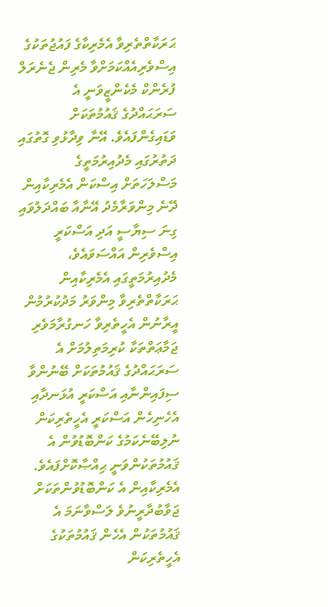ޙަރަކާތްތެރިވާ އެމެރިކާގެ ފައުޖުތަކުގެ އިސްވެރިއެއްކަމަށްވާ މެރިން ޖެނެރަލް ފުރެންކް މެކެންޒީވަނީ އެ ސަރަޙައްދުގެ ޤައުމުތަކަށް ވަޑައިގެންފައެވެ. އޭނާ ވިދާޅުވި ގޮތުގައި ދަތުރުގައި މެދުއިރުމަތީގެ މަސްލަހަތަށް އިސްކަން އެމެރިކާއިން ދޭނެ މިންވަރާމެދު އޭނާއާ ބައްދަލުވައި ގިނަ ސިޔާސީ އަދި އަސްކަރީ އިސްވެރިން އައްސަވައެވެ، މެދުއިރުމަތީގައި އެމެރިކާއިން ޙަރަކާތްތެރިވާ މިންވަރު މަދުކުރުމުން އީރާނުން އެހީތެރިވާ ހަނގުރާމަވެރި ޖަމާޢަތްތަކާ ކުރިމަތިލުމަށް އެ ސަރަޙައްދުގެ ޤައުމުތަކަށް ބޭނުންވާ ސިފައިންނާއި އަސްކަރީ އުޅަނދާއި އެހެނިހެން އަސްކަރީ އެހީތެރިކަން ނުލިބޭނެކަމުގެ ކަންބޮޑުވުން އެ ޤައުމުތަކުންވަނީ ޙިއްޞާކޮށްފައެވެ. އެމެރިކާއިން އެ ކަންބޮޑުވުންތަކަށް ޖަވާބުދާރީނުވެ ލަސްވާނަމަ އެ ޤައުމުތަކުން އެހެން ޤައުމުތަކުގެ އެހީތެރިކަން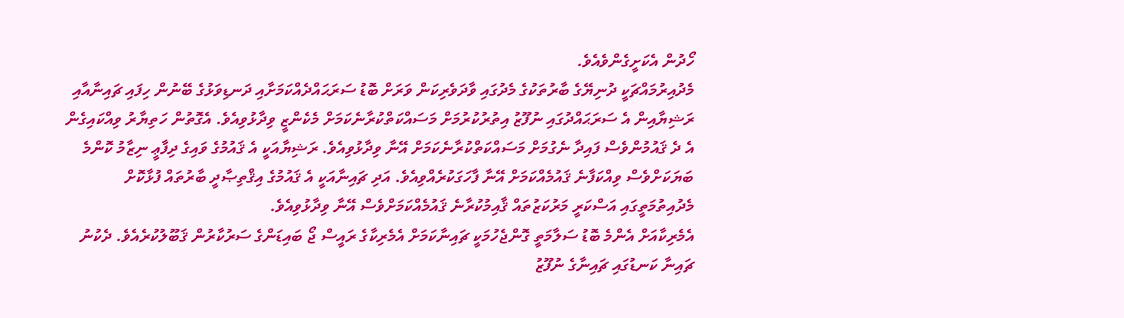ހޯދުން އެކަށީގެންވެއެވެ.
މެދުއިރުމައްޗަކީ ދުނިޔޭގެ ބާރުތަކުގެ މެދުގައި ވާދަވެރިކަން ވަރަށް ބޮޑު ސަރަޙައްދެއްކަމަށާއި ދަނޑިވަޅުގެ ބޭނުން ހިފައި ޗައިނާއާއި ރަޝިޔާއިން އެ ސަރަޙައްދުގައި ނުފޫޒު އިތުރުކުރުމަށް މަސައްކަތްކުރާނެކަމަށް މެކެންޒީ ވިދާޅުވިއެވެ. އެގޮތުން ހަތިޔާރު ވިއްކައިގެން އެ ދެ ޤައުމުންވެސް ފައިދާ ނެގުމަށް މަސައްކަތްކުރާނެކަމަށް އޭނާ ވިދާޅުވިއެވެ. ރަޝިޔާއަކީ އެ ޤައުމުގެ ވައިގެ ދިފާޢީ ނިޒާމު ކޮންމެ ބަޔަކަށްވެސް ވިއްކަފާނެ ޤައުމެއްކަމަށް އޭނާ ފާހަގަކުރެއްވިއެވެ. އަދި ޗައިނާއަކީ އެ ޤައުމުގެ އިޤްތިޞާދީ ބާރުތައް ފުޅާކޮށް މެދުއިތުމަތީގައި އަސްކަރީ މަރުކަޒުތައް ޤާއިމުކުރާނެ ޤައުމެއްކަމަށްވެސް އޭނާ ވިދާޅުވިއެވެ.
އެމެރިކާއަށް އެންމެ ބޮޑު ސަލާމަތީ ގޮންޖެހުމަކީ ޗައިނާކަމަށް އެމެރިކާގެ ރައީސް ޖޯ ބައިޑަންގެ ސަރުކާރުން ޤަބޫލުކުރެއެވެ. ދެކުނު ޗައިނާ ކަނޑުގައި ޗައިނާގެ ނުފޫޒު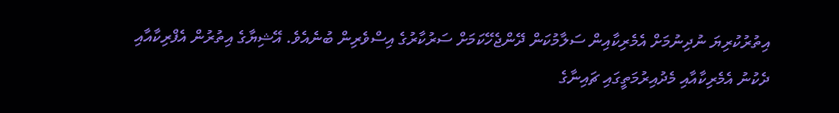އިތުރުކުރިޔަ ނުދިނުމަށް އެމެރިކާއިން ސަލާމުކަން ދޭންޖެހޭކަމަށް ސަރުކާރުގެ އިސްވެރިން ބުނެއެވެ. އޭޝިޔާގެ އިތުރުން އެފްރިކާއާއި ދެކުނު އެމެރިކާއާއި މެދުއިރުމަތީގައި ޗައިނާގެ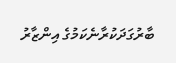ބާރުގަދަކުރާނެކަމުގެ އިންޒާރު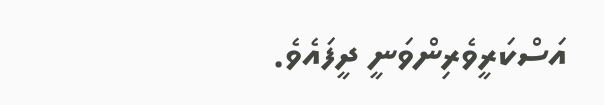އަސްކަރީވެރިންވަނީ ދީފައެވެ.